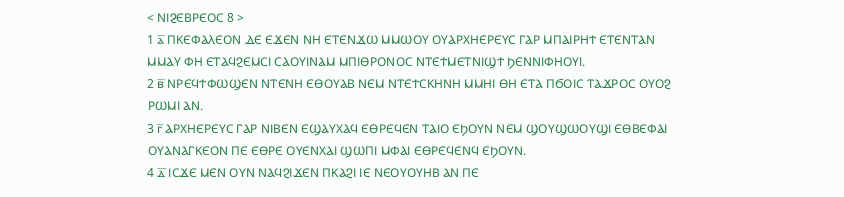< ⲚⲒⳈⲈⲂⲢⲈⲞⲤ 8 >
1 ⲁ̅ ⲠⲔⲈⲪⲀⲖⲈⲞⲚ ⲆⲈ ⲈϪⲈⲚ ⲚⲎ ⲈⲦⲈⲚϪⲰ ⲘⲘⲰⲞⲨ ⲞⲨⲀⲢⲬⲎⲈⲢⲈⲨⲤ ⲄⲀⲢ ⲘⲠⲀⲒⲢⲎϮ ⲈⲦⲈⲚⲦⲀⲚ ⲘⲘⲀⲨ ⲪⲎ ⲈⲦⲀϤϨⲈⲘⲤⲒ ⲤⲀⲞⲨⲒⲚⲀⲘ ⲘⲠⲒⲐⲢⲞⲚⲞⲤ ⲚⲦⲈϮⲘⲈⲦⲚⲒϢϮ ϦⲈⲚⲚⲒⲪⲎⲞⲨⲒ.
2 ⲃ̅ ⲚⲢⲈϤϮⲪⲰϢⲈⲚ ⲚⲦⲈⲚⲎ ⲈⲐⲞⲨⲀⲂ ⲚⲈⲘ ⲚⲦⲈϮⲤⲔⲎⲚⲎ ⲘⲘⲎⲒ ⲐⲎ ⲈⲦⲀ ⲠϬⲞⲒⲤ ⲦⲀϪⲢⲞⲤ ⲞⲨⲞϨ ⲢⲰⲘⲒ ⲀⲚ.
3 ⲅ̅ ⲀⲢⲬⲎⲈⲢⲈⲨⲤ ⲄⲀⲢ ⲚⲒⲂⲈⲚ ⲈϢⲀⲨⲬⲀϤ ⲈⲐⲢⲈϤⲈⲚ ⲦⲀⲒⲞ ⲈϦⲞⲨⲚ ⲚⲈⲘ ϢⲞⲨϢⲰⲞⲨϢⲒ ⲈⲐⲂⲈⲪⲀⲒ ⲞⲨⲀⲚⲀⲄⲔⲈⲞⲚ ⲠⲈ ⲈⲐⲢⲈ ⲞⲨⲈⲚⲬⲀⲒ ϢⲰⲠⲒ ⲘⲪⲀⲒ ⲈⲐⲢⲈϤⲈⲚϤ ⲈϦⲞⲨⲚ.
4 ⲇ̅ ⲒⲤϪⲈ ⲘⲈⲚ ⲞⲨⲚ ⲚⲀϤϨⲒϪⲈⲚ ⲠⲔⲀϨⲒ ⲒⲈ ⲚⲈⲞⲨⲞⲨⲎⲂ ⲀⲚ ⲠⲈ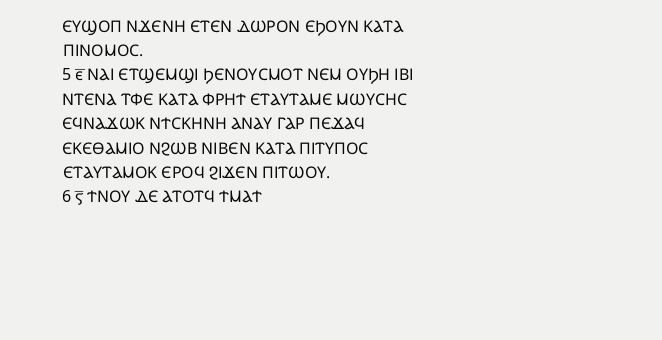ⲈⲨϢⲞⲠ ⲚϪⲈⲚⲎ ⲈⲦⲈⲚ ⲆⲰⲢⲞⲚ ⲈϦⲞⲨⲚ ⲔⲀⲦⲀ ⲠⲒⲚⲞⲘⲞⲤ.
5 ⲉ̅ ⲚⲀⲒ ⲈⲦϢⲈⲘϢⲒ ϦⲈⲚⲞⲨⲤⲘⲞⲦ ⲚⲈⲘ ⲞⲨϦⲎ ⲒⲂⲒ ⲚⲦⲈⲚⲀ ⲦⲪⲈ ⲔⲀⲦⲀ ⲪⲢⲎϮ ⲈⲦⲀⲨⲦⲀⲘⲈ ⲘⲰⲨⲤⲎⲤ ⲈϤⲚⲀϪⲰⲔ ⲚϮⲤⲔⲎⲚⲎ ⲀⲚⲀⲨ ⲄⲀⲢ ⲠⲈϪⲀϤ ⲈⲔⲈⲐⲀⲘⲒⲞ ⲚϨⲰⲂ ⲚⲒⲂⲈⲚ ⲔⲀⲦⲀ ⲠⲒⲦⲨⲠⲞⲤ ⲈⲦⲀⲨⲦⲀⲘⲞⲔ ⲈⲢⲞϤ ϨⲒϪⲈⲚ ⲠⲒⲦⲰⲞⲨ.
6 ⲋ̅ ϮⲚⲞⲨ ⲆⲈ ⲀⲦⲞⲦϤ ϮⲘⲀϮ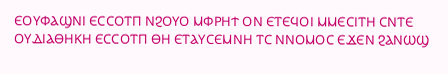ⲈⲞⲨⲪⲀϢⲚⲒ ⲈⲤⲤⲞⲦⲠ ⲚϨⲞⲨⲞ ⲘⲪⲢⲎϮ ⲞⲚ ⲈⲦⲈϤⲞⲒ ⲘⲘⲈⲤⲒⲦⲎ ⲤⲚⲦⲈ ⲞⲨⲆⲒⲀⲐⲎⲔⲎ ⲈⲤⲤⲞⲦⲠ ⲐⲎ ⲈⲦⲀⲨⲤⲈⲘⲚⲎ ⲦⲤ ⲚⲚⲞⲘⲞⲤ ⲈϪⲈⲚ ϨⲀⲚⲰϢ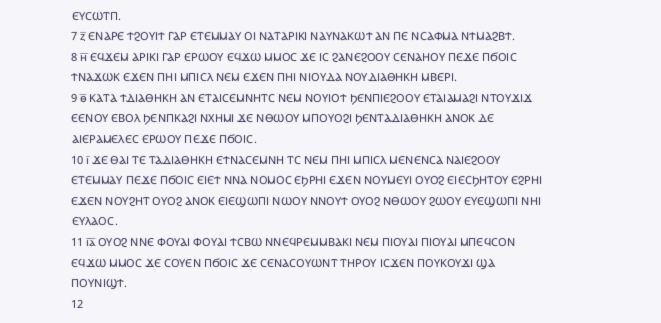ⲈⲨⲤⲰⲦⲠ.
7 ⲍ̅ ⲈⲚⲀⲢⲈ ϮϨⲞⲨⲒϮ ⲄⲀⲢ ⲈⲦⲈⲘⲘⲀⲨ ⲞⲒ ⲚⲀⲦⲀⲢⲒⲔⲒ ⲚⲀⲨⲚⲀⲔⲰϮ ⲀⲚ ⲠⲈ ⲚⲤⲀⲪⲘⲀ ⲚϮⲘⲀϨⲂϮ.
8 ⲏ̅ ⲈϤϪⲈⲘ ⲀⲢⲒⲔⲒ ⲄⲀⲢ ⲈⲢⲰⲞⲨ ⲈϤϪⲰ ⲘⲘⲞⲤ ϪⲈ ⲒⲤ ϨⲀⲚⲈϨⲞⲞⲨ ⲤⲈⲚⲀⲎⲞⲨ ⲠⲈϪⲈ ⲠϬⲞⲒⲤ ϮⲚⲀϪⲰⲔ ⲈϪⲈⲚ ⲠⲎⲒ ⲘⲠⲒⲤⲖ ⲚⲈⲘ ⲈϪⲈⲚ ⲠⲎⲒ ⲚⲒⲞⲨⲆⲀ ⲚⲞⲨⲆⲒⲀⲐⲎⲔⲎ ⲘⲂⲈⲢⲒ.
9 ⲑ̅ ⲔⲀⲦⲀ ϮⲆⲒⲀⲐⲎⲔⲎ ⲀⲚ ⲈⲦⲀⲒⲤⲈⲘⲚⲎⲦⲤ ⲚⲈⲘ ⲚⲞⲨⲒⲞϮ ϦⲈⲚⲠⲒⲈϨⲞⲞⲨ ⲈⲦⲀⲒⲀⲘⲀϨⲒ ⲚⲦⲞⲨϪⲒϪ ⲈⲈⲚⲞⲨ ⲈⲂⲞⲖ ϦⲈⲚⲠⲔⲀϨⲒ ⲚⲬⲎⲘⲒ ϪⲈ ⲚⲐⲰⲞⲨ ⲘⲠⲞⲨⲞϨⲒ ϦⲈⲚⲦⲀⲆⲒⲀⲐⲎⲔⲎ ⲀⲚⲞⲔ ⲆⲈ ⲀⲒⲈⲢⲀⲘⲈⲖⲈⲤ ⲈⲢⲰⲞⲨ ⲠⲈϪⲈ ⲠϬⲞⲒⲤ.
10 ⲓ̅ ϪⲈ ⲐⲀⲒ ⲦⲈ ⲦⲀⲆⲒⲀⲐⲎⲔⲎ ⲈϮⲚⲀⲤⲈⲘⲚⲎ ⲦⲤ ⲚⲈⲘ ⲠⲎⲒ ⲘⲠⲒⲤⲖ ⲘⲈⲚⲈⲚⲤⲀ ⲚⲀⲒⲈϨⲞⲞⲨ ⲈⲦⲈⲘⲘⲀⲨ ⲠⲈϪⲈ ⲠϬⲞⲒⲤ ⲈⲒⲈϮ ⲚⲚⲀ ⲚⲞⲘⲞⲤ ⲈϦⲢⲎⲒ ⲈϪⲈⲚ ⲚⲞⲨⲘⲈⲨⲒ ⲞⲨⲞϨ ⲈⲒⲈⲤϦⲎⲦⲞⲨ ⲈϨⲢⲎⲒ ⲈϪⲈⲚ ⲚⲞⲨϨⲎⲦ ⲞⲨⲞϨ ⲀⲚⲞⲔ ⲈⲒⲈϢⲰⲠⲒ ⲚⲰⲞⲨ ⲚⲚⲞⲨϮ ⲞⲨⲞϨ ⲚⲐⲰⲞⲨ ϨⲰⲞⲨ ⲈⲨⲈϢⲰⲠⲒ ⲚⲎⲒ ⲈⲨⲖⲀⲞⲤ.
11 ⲓ̅ⲁ̅ ⲞⲨⲞϨ ⲚⲚⲈ ⲪⲞⲨⲀⲒ ⲪⲞⲨⲀⲒ ϮⲤⲂⲰ ⲚⲚⲈϤⲢⲈⲘⲘⲂⲀⲔⲒ ⲚⲈⲘ ⲠⲒⲞⲨⲀⲒ ⲠⲒⲞⲨⲀⲒ ⲘⲠⲈϤⲤⲞⲚ ⲈϤϪⲰ ⲘⲘⲞⲤ ϪⲈ ⲤⲞⲨⲈⲚ ⲠϬⲞⲒⲤ ϪⲈ ⲤⲈⲚⲀⲤⲞⲨⲰⲚⲦ ⲦⲎⲢⲞⲨ ⲒⲤϪⲈⲚ ⲠⲞⲨⲔⲞⲨϪⲒ ϢⲀ ⲠⲞⲨⲚⲒϢϮ.
12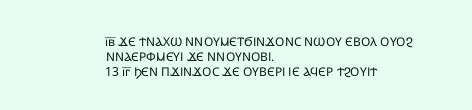ⲓ̅ⲃ̅ ϪⲈ ϮⲚⲀⲬⲰ ⲚⲚⲞⲨⲘⲈⲦϬⲒⲚϪⲞⲚⲤ ⲚⲰⲞⲨ ⲈⲂⲞⲖ ⲞⲨⲞϨ ⲚⲚⲀⲈⲢⲪⲘⲈⲨⲒ ϪⲈ ⲚⲚⲞⲨⲚⲞⲂⲒ.
13 ⲓ̅ⲅ̅ ϦⲈⲚ ⲠϪⲒⲚϪⲞⲤ ϪⲈ ⲞⲨⲂⲈⲢⲒ ⲒⲈ ⲀϤⲈⲢ ϮϨⲞⲨⲒϮ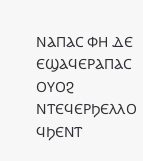ⲚⲀⲠⲀⲤ ⲪⲎ ⲆⲈ ⲈϢⲀϤⲈⲢⲀⲠⲀⲤ ⲞⲨⲞϨ ⲚⲦⲈϤⲈⲢϦⲈⲖⲖⲞ ϤϦⲈⲚⲦ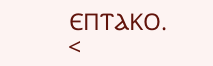ⲈⲠⲦⲀⲔⲞ.
<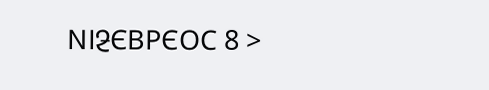ⲚⲒⳈⲈⲂⲢⲈⲞⲤ 8 >